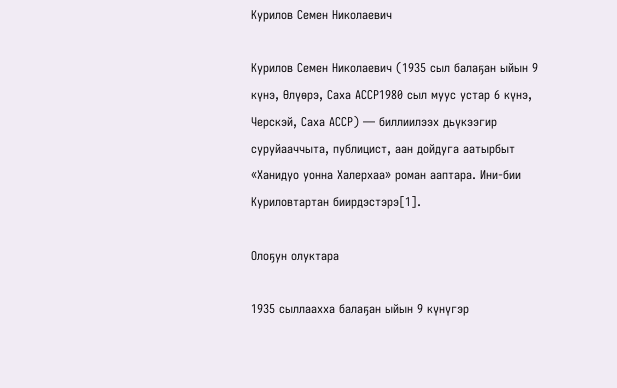Курилов Семен Николаевич

Курилов Семен Николаевич (1935 сыл балаҕан ыйын 9 күнэ, Өлүөрэ, Саха АССР1980 сыл муус устар 6 күнэ, Черскэй, Саха АССР) — биллиилээх дьүкээгир суруйааччыта, публицист, аан дойдуга аатырбыт «Ханидуо уонна Халерхаа» роман ааптара. Ини-бии Куриловтартан биирдэстэрэ[1].

Олоҕун олуктара

1935 сыллаахха балаҕан ыйын 9 күнүгэр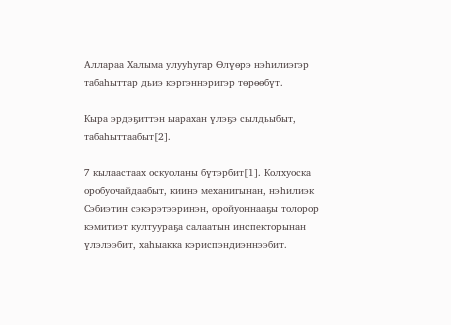Аллараа Халыма улууһугар Өлүөрэ нэһилиэгэр табаһыттар дьиэ кэргэннэригэр төрөөбүт.

Кыра эрдэҕиттэн ыарахан үлэҕэ сылдьыбыт, табаһыттаабыт[2].

7 кылаастаах оскуоланы бүтэрбит[1]. Колхуоска оробуочайдаабыт, киинэ механигынан, нэһилиэк Сэбиэтин сэкэрэтээринэн, оройуоннааҕы толорор кэмитиэт култуураҕа салаатын инспекторынан үлэлээбит, хаһыакка кэриспэндиэннээбит.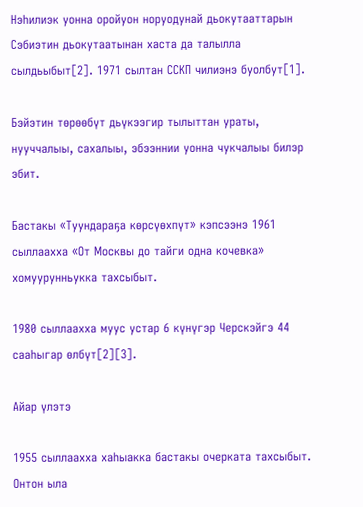Нэһилиэк уонна оройуон норуодунай дьокутааттарын Сэбиэтин дьокутаатынан хаста да талылла сылдьыбыт[2]. 1971 сылтан ССКП чилиэнэ буолбут[1].

Бэйэтин төрөөбүт дьүкээгир тылыттан ураты, нууччалыы, сахалыы, эбээннии уонна чукчалыы билэр эбит.

Бастакы «Туундараҕа көрсүөхпүт» кэпсээнэ 1961 сыллаахха «От Москвы до тайги одна кочевка» хомуурунньукка тахсыбыт.

1980 сыллаахха муус устар 6 күнүгэр Черскэйгэ 44 сааһыгар өлбүт[2][3].

Айар үлэтэ

1955 сыллаахха хаһыакка бастакы очерката тахсыбыт. Онтон ыла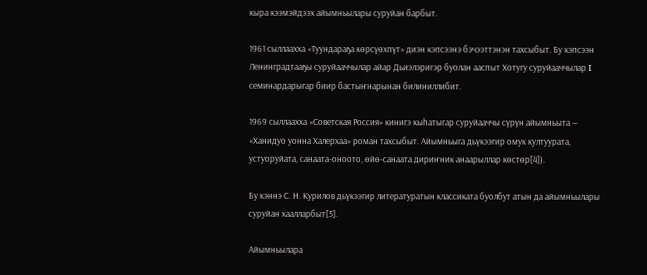кыра кээмэйдээх айымньылары суруйан барбыт.

1961 сыллаахха «Туундараҕа көрсүөхпүт» диэн кэпсээнэ бэчээттэнэн тахсыбыт. Бу кэпсээн Ленинградтааҕы суруйааччылар айар Дьиэлэригэр буолан ааспыт Хотугу суруйааччылар I семинардарыгар биир бастыҥнарынан билиниллибит.

1969 сыллаахха «Советская Россия» кинигэ кыһатыгар суруйааччы сүрүн айымньыта — «Ханидуо уонна Халерхаа» роман тахсыбыт. Айымньыга дьүкээгир омук култуурата, устуоруйата, санаата-оноото, өйө-санаата дириҥник анаарыллар көстөр[4]).

Бу кэннэ С. Н. Курилов дьүкээгир литературатын классиката буолбут атын да айымньылары суруйан хаалларбыт[5].

Айымньылара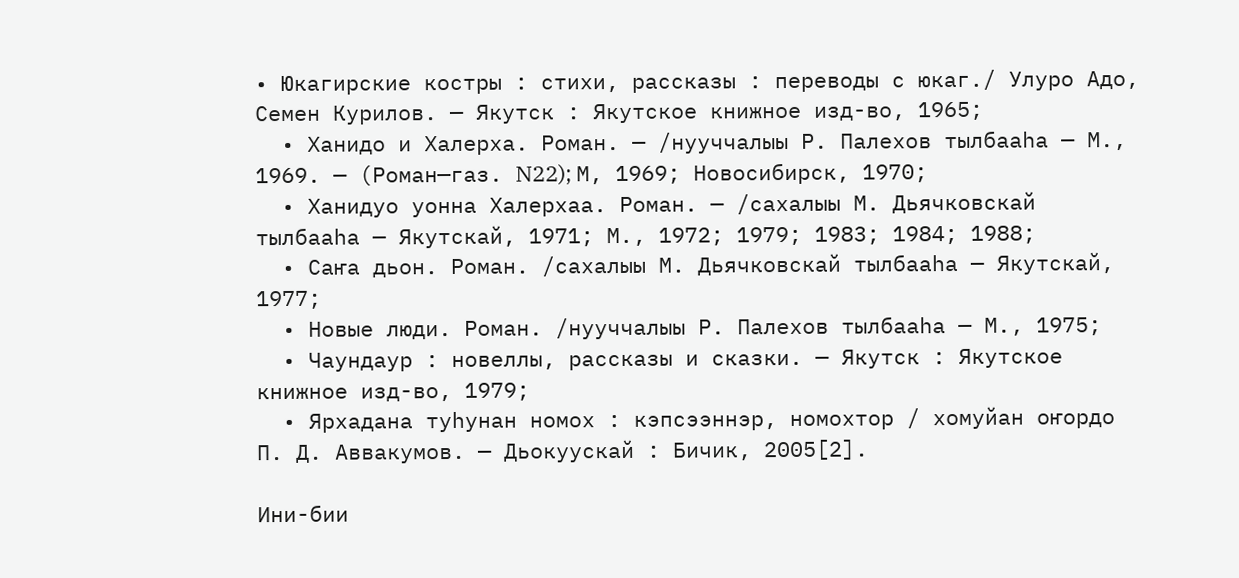• Юкагирские костры : стихи, рассказы : переводы с юкаг./ Улуро Адо, Семен Курилов. — Якутск : Якутское книжное изд-во, 1965;
  • Ханидо и Халерха. Роман. — /нууччалыы Р. Палехов тылбааһа — М., 1969. — (Роман—газ. N22); М, 1969; Новосибирск, 1970;
  • Ханидуо уонна Халерхаа. Роман. — /сахалыы М. Дьячковскай тылбааһа — Якутскай, 1971; М., 1972; 1979; 1983; 1984; 1988;
  • Саҥа дьон. Роман. /сахалыы М. Дьячковскай тылбааһа — Якутскай, 1977;
  • Новые люди. Роман. /нууччалыы Р. Палехов тылбааһа — М., 1975;
  • Чаундаур : новеллы, рассказы и сказки. — Якутск : Якутское книжное изд-во, 1979;
  • Ярхадана туһунан номох : кэпсээннэр, номохтор / хомуйан оҥордо П. Д. Аввакумов. — Дьокуускай : Бичик, 2005[2].

Ини-бии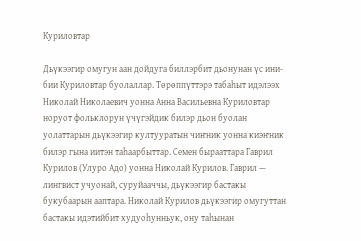Куриловтар

Дьүкээгир омугун аан дойдуга биллэрбит дьонунан үс ини-бии Куриловтар буолаллар. Төрөппүттэрэ табаһыт идэлээх Николай Николаевич уонна Анна Васильевна Куриловтар норуот фольклорун үчүгэйдик билэр дьон буолан уолаттарын дьүкээгир култууратын чиҥник уонна киэҥник билэр гына иитэн таһаарбыттар. Семен бырааттара Гаврил Курилов (Улуро Адо) уонна Николай Курилов. Гаврил — лингвист учуонай, суруйааччы, дьүкээгир бастакы букубаарын ааптара. Николай Курилов дьүкээгир омугуттан бастакы идэтийбит худуоһунньук, ону таһынан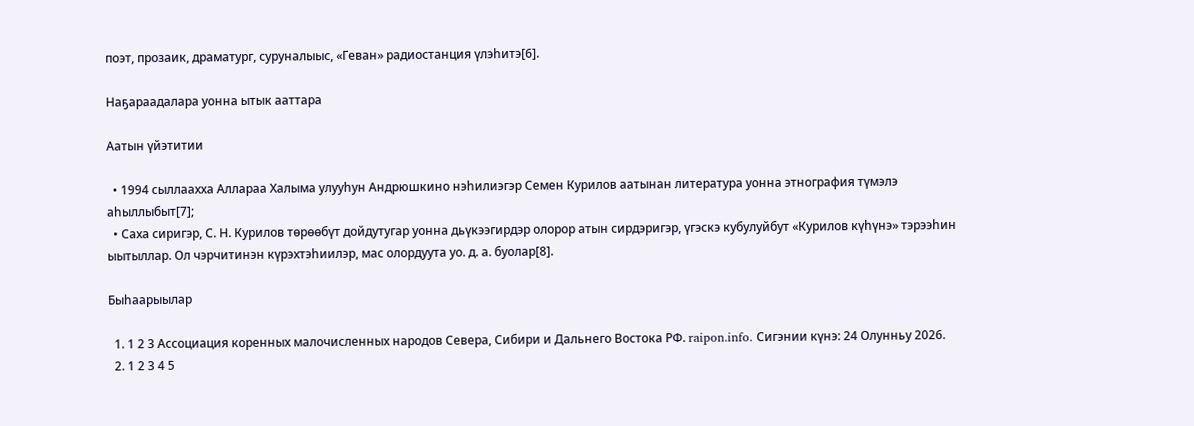поэт, прозаик, драматург, суруналыыс, «Геван» радиостанция үлэһитэ[6].

Наҕараадалара уонна ытык ааттара

Аатын үйэтитии

  • 1994 сыллаахха Аллараа Халыма улууһун Андрюшкино нэһилиэгэр Семен Курилов аатынан литература уонна этнография түмэлэ аһыллыбыт[7];
  • Саха сиригэр, С. Н. Курилов төрөөбүт дойдутугар уонна дьүкээгирдэр олорор атын сирдэригэр, үгэскэ кубулуйбут «Курилов күһүнэ» тэрээһин ыытыллар. Ол чэрчитинэн күрэхтэһиилэр, мас олордуута уо. д. а. буолар[8].

Быһаарыылар

  1. 1 2 3 Ассоциация коренных малочисленных народов Севера, Сибири и Дальнего Востока РФ. raipon.info. Сигэнии күнэ: 24 Олунньу 2026.
  2. 1 2 3 4 5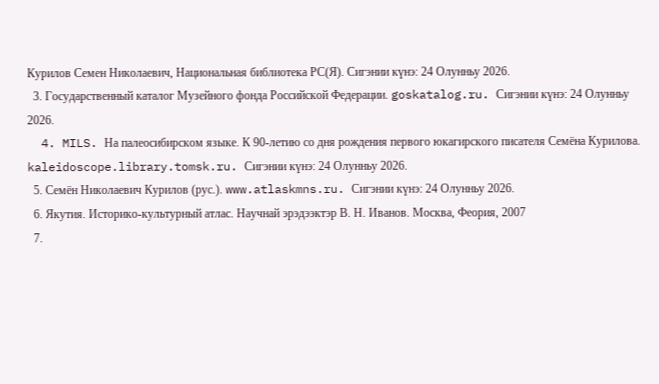Курилов Семен Николаевич, Национальная библиотека РС(Я). Сигэнии күнэ: 24 Олунньу 2026.
  3. Государственный каталог Музейного фонда Российской Федерации. goskatalog.ru. Сигэнии күнэ: 24 Олунньу 2026.
  4. MILS. На палеосибирском языке. К 90-летию со дня рождения первого юкагирского писателя Семёна Курилова. kaleidoscope.library.tomsk.ru. Сигэнии күнэ: 24 Олунньу 2026.
  5. Семён Николаевич Курилов (рус.). www.atlaskmns.ru. Сигэнии күнэ: 24 Олунньу 2026.
  6. Якутия. Историко-культурный атлас. Научнай эрэдээктэр В. Н. Иванов. Москва, Феория, 2007
  7.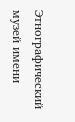Этнографический музей имени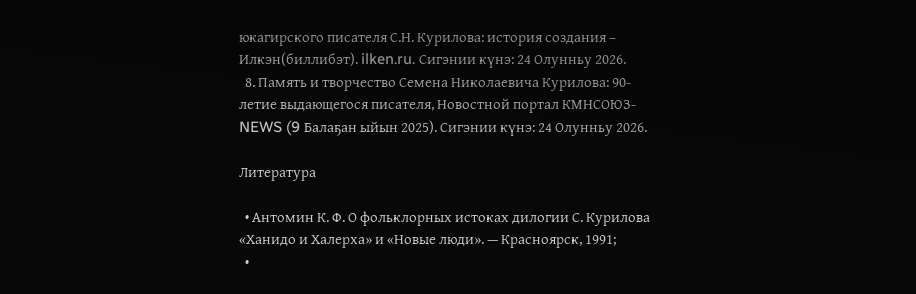юкагирского писателя С.Н. Курилова: история создания – Илкэн(биллибэт). ilken.ru. Сигэнии күнэ: 24 Олунньу 2026.
  8. Память и творчество Семена Николаевича Курилова: 90-летие выдающегося писателя, Новостной портал КМНСОЮЗ-NEWS (9 Балаҕан ыйын 2025). Сигэнии күнэ: 24 Олунньу 2026.

Литература

  • Антомин К. Ф. О фольклорных истоках дилогии С. Курилова «Ханидо и Халерха» и «Новые люди». — Красноярск, 1991;
  •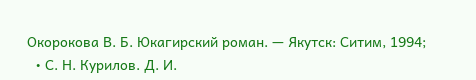Окорокова В. Б. Юкагирский роман. — Якутск: Ситим, 1994;
  • С. Н. Курилов. Д. И.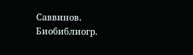Саввинов. Биобиблиогр.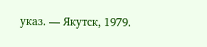указ. — Якутск, 1979.